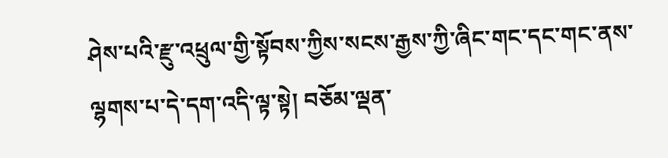ཤེས་པའི་རྫུ་འཕྲུལ་གྱི་སྟོབས་ཀྱིས་སངས་རྒྱས་ཀྱི་ཞིང་གང་དང་གང་ནས་ལྷགས་པ་དེ་དག་འདི་ལྟ་སྟེ། བཅོམ་ལྡན་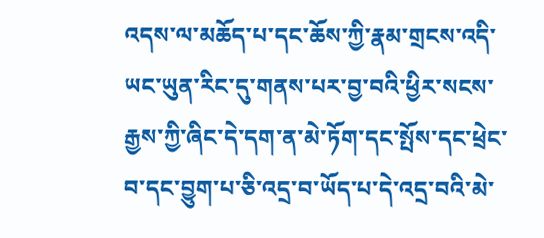འདས་ལ་མཆོད་པ་དང་ཆོས་ཀྱི་རྣམ་གྲངས་འདི་ཡང་ཡུན་རིང་དུ་གནས་པར་བྱ་བའི་ཕྱིར་སངས་རྒྱས་ཀྱི་ཞིང་དེ་དག་ན་མེ་ཏོག་དང་སྤོས་དང་ཕྲེང་བ་དང་བྱུག་པ་ཅི་འདྲ་བ་ཡོད་པ་དེ་འདྲ་བའི་མེ་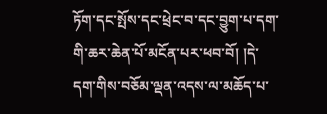ཏོག་དང་སྤོས་དང་ཕྲེང་བ་དང་བྱུག་པ་དག་གི་ཆར་ཆེན་པོ་མངོན་པར་ཕབ་བོ། །དེ་དག་གིས་བཅོམ་ལྡན་འདས་ལ་མཆོད་པ་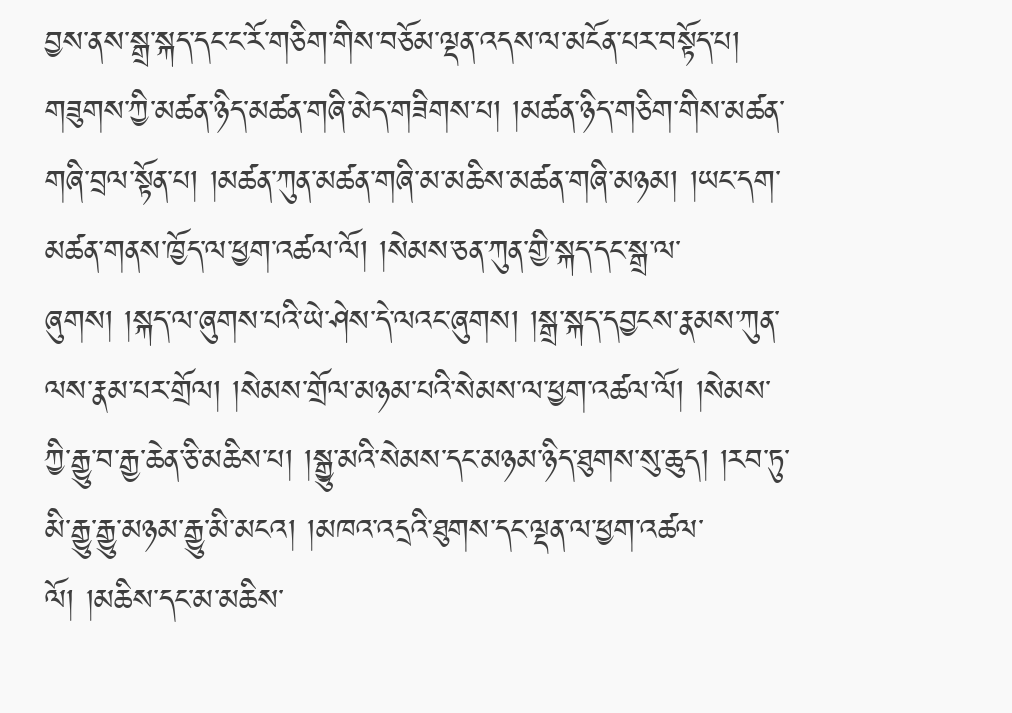བྱས་ནས་སྒྲ་སྐད་དང་ང་རོ་གཅིག་གིས་བཅོམ་ལྡན་འདས་ལ་མངོན་པར་བསྟོད་པ། གཟུགས་ཀྱི་མཚན་ཉིད་མཚན་གཞི་མེད་གཟིགས་པ། །མཚན་ཉིད་གཅིག་གིས་མཚན་གཞི་བྲལ་སྟོན་པ། །མཚན་ཀུན་མཚན་གཞི་མ་མཆིས་མཚན་གཞི་མཉམ། །ཡང་དག་མཚན་གནས་ཁྱོད་ལ་ཕྱག་འཚལ་ལོ། །སེམས་ཅན་ཀུན་གྱི་སྐད་དང་སྒྲ་ལ་ཞུགས། །སྐད་ལ་ཞུགས་པའི་ཡེ་ཤེས་དེ་ལའང་ཞུགས། །སྒྲ་སྐད་དབྱངས་རྣམས་ཀུན་ལས་རྣམ་པར་གྲོལ། །སེམས་གྲོལ་མཉམ་པའི་སེམས་ལ་ཕྱག་འཚལ་ལོ། །སེམས་ཀྱི་རྒྱུ་བ་རྒྱ་ཆེན་ཅི་མཆིས་པ། །སྒྱུ་མའི་སེམས་དང་མཉམ་ཉིད་ཐུགས་སུ་ཆུད། །རབ་ཏུ་མི་རྒྱུ་རྒྱུ་མཉམ་རྒྱུ་མི་མངའ། །མཁའ་འདྲའི་ཐུགས་དང་ལྡན་ལ་ཕྱག་འཚལ་ལོ། །མཆིས་དང་མ་མཆིས་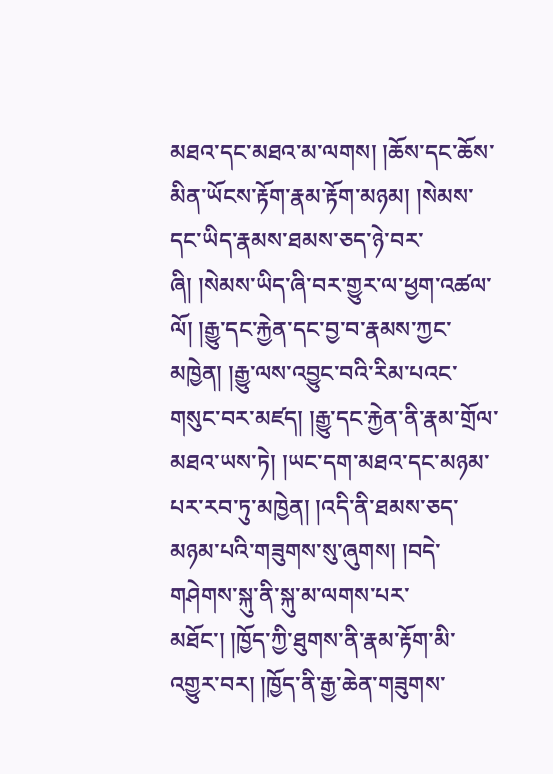མཐའ་དང་མཐའ་མ་ལགས། །ཆོས་དང་ཆོས་མིན་ཡོངས་རྟོག་རྣམ་རྟོག་མཉམ། །སེམས་དང་ཡིད་རྣམས་ཐམས་ཅད་ཉེ་བར་ཞི། །སེམས་ཡིད་ཞི་བར་གྱུར་ལ་ཕྱག་འཚལ་ལོ། །རྒྱུ་དང་རྐྱེན་དང་བྱ་བ་རྣམས་ཀྱང་མཁྱེན། །རྒྱུ་ལས་འབྱུང་བའི་རིམ་པའང་གསུང་བར་མཛད། །རྒྱུ་དང་རྐྱེན་ནི་རྣམ་གྲོལ་མཐའ་ཡས་ཏེ། །ཡང་དག་མཐའ་དང་མཉམ་པར་རབ་ཏུ་མཁྱེན། །འདི་ནི་ཐམས་ཅད་མཉམ་པའི་གཟུགས་སུ་ཞུགས། །བདེ་གཤེགས་སྐུ་ནི་སྐུ་མ་ལགས་པར་མཐོང་། །ཁྱོད་ཀྱི་ཐུགས་ནི་རྣམ་རྟོག་མི་འགྱུར་བར། །ཁྱོད་ནི་རྒྱ་ཆེན་གཟུགས་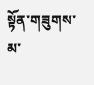སྟོན་གཟུགས་མ་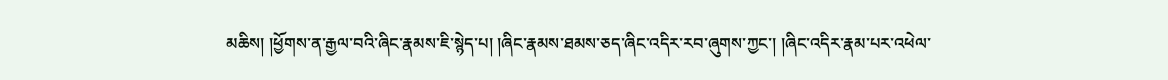མཆིས། །ཕྱོགས་ན་རྒྱལ་བའི་ཞིང་རྣམས་ཇི་སྙེད་པ། །ཞིང་རྣམས་ཐམས་ཅད་ཞིང་འདིར་རབ་ཞུགས་ཀྱང་། །ཞིང་འདིར་རྣམ་པར་འཕེལ་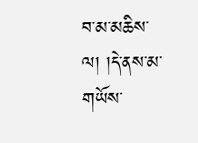བ་མ་མཆིས་ལ། །དེ་ནས་མ་གཡོས་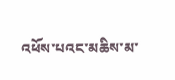འཕོས་པའང་མཆིས་མ་